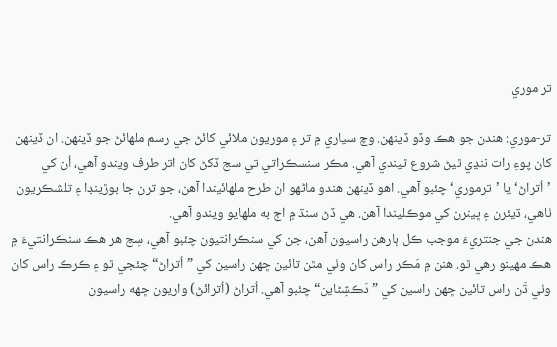تر موري

تر-موري: هندن جو هڪ وڏو ڏينهن. وچ سياري ۾ تر ۽ موريون ملائي کائڻ جي رسم ملهائڻ جو ڏينهن. ان ڏينهن کان پوءِ رات ننڍي ٿيڻ شروع ٿيندي آهي. مڪر سنسڪراتي تي سج ڏکڻ کان اتر طرف ويندو آهي، اُن کي ’اُتراڻ‘ يا ’ترموري‘ چئبو آهي. اهو ڏينهن هندو ماڻهو ان طرح ملهائيندا آهن، جو ترن جا بوڙينڊا ۽ تلشڪريون ٺاهي، ڌيئرن ۽ ڀينرن کي موڪليندا آهن. هي ڏڻ سنڌ ۾ اڄ به ملهايو ويندو آهي.
هندن جي جنتريءَ موجب ڪل ٻارهن راسيون آهن، جن کي سنڪرانتيون چئبو آهي، سِج هر هڪ سنڪرانتيءَ ۾ هڪ مهينو رهي ٿو. هنن ۾ مَڪر راس کان وٺي مٿن تائين ڇهن راسين کي ”اُتراڻ“ چئجي ٿو ۽ ڪرڪ راس کان وٺي ڌَن راس تائين ڇهن راسين کي ”دَڪشِڻاين“ چئبو آهي. اُتراڻ (اُترائڻ) واريون ڇهه راسيون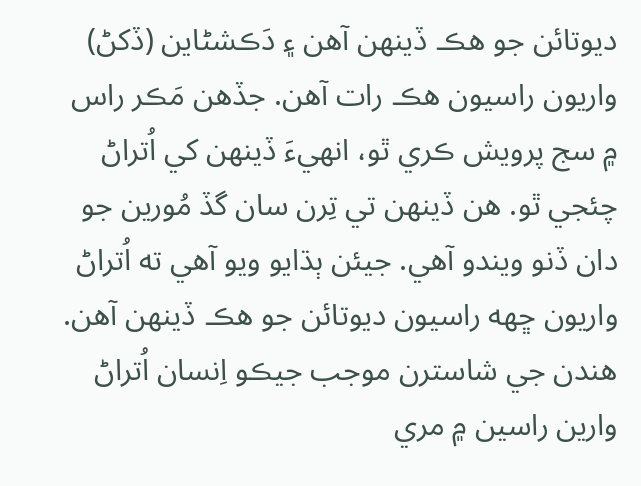ديوتائن جو هڪ ڏينهن آهن ۽ دَڪشڻاين (ڏکڻ) واريون راسيون هڪ رات آهن. جڏهن مَڪر راس ۾ سج پرويش ڪري ٿو، انهيءَ ڏينهن کي اُتراڻ چئجي ٿو. هن ڏينهن تي تِرن سان گڏ مُورين جو دان ڏنو ويندو آهي. جيئن ٻڌايو ويو آهي ته اُتراڻ واريون ڇهه راسيون ديوتائن جو هڪ ڏينهن آهن. هندن جي شاسترن موجب جيڪو اِنسان اُتراڻ وارين راسين ۾ مري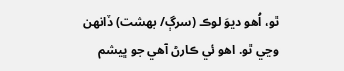ٿو، اُهو ديوَ لوڪ (سرڳ/ بهشت) ڏانهن وڃي ٿو. اهو ئي ڪارڻ آهي جو ڀيشم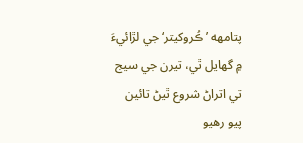پتامهه ’ڪُروکيتر‘ جي لڙائيءَ ۾ گهايل ٿي، تيرن جي سيج تي اتراڻ شروع ٿيڻ تائين پيو رهيو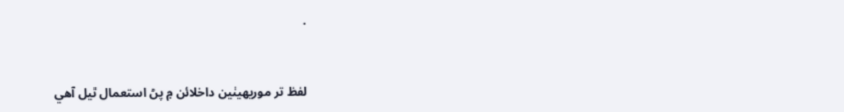.


لفظ تر موريھيٺين داخلائن ۾ پڻ استعمال ٿيل آھي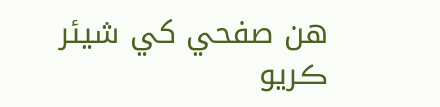هن صفحي کي شيئر ڪريو